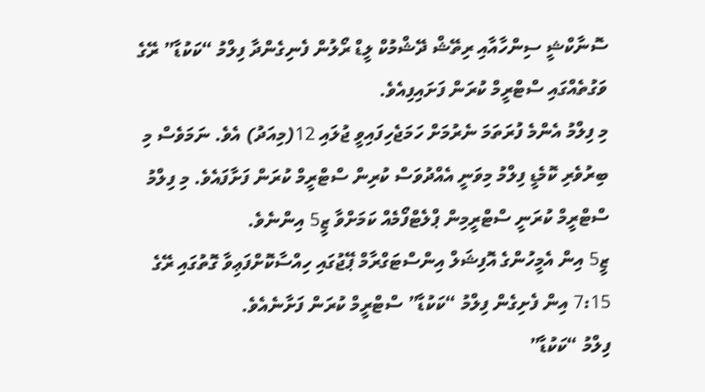ސޮނާކްޝީ ސިންހާއާއި ރިތޭޝް ދޭޝްމުކް ލީޑް ރޯލުން ފެނިގެންދާ ފިލްމު “ކަކުޑާ” ރޭގެ ވަގުތެއްގައި ސްޓްރީމް ކުރަން ފަށައިފިއެވެ.
މި ފިލްމު އެންމެ ފުރަތަމަ ނެރުމަށް ހަމަޖެހިފައިވީ ޖުލައި 12(މިއަދު) އެވެ. ނަމަވެސް މި ބިރުވެރި ކޮމެޑީ ފިލްމު މިވަނީ އެއްދުވަސް ކުރިން ސްޓްރީމް ކުރަން ފަށާފައެވެ. މި ފިލްމު ސްޓްރީމް ކުރަނީ ސްޓްރީމިން ޕްލެޓްފޯމެއް ކަމަށްވާ ޒީ5 އިންނެވެ.
ޒީ5 އިން އެމީހުންގެ އޮފިޝަލް އިންސްޓަގްރާމް ޕޭޖުގައި ހިއްސާކޮށްފަޢިވާ ގޮތުގައި ރޭގެ 7:15 އިން ފެށިގެން ފިލްމު “ކަކުޑާ” ސްޓްރީމް ކުރަން ފަށާނެއެވެ.
ފިލްމު “ކަކުޑާ”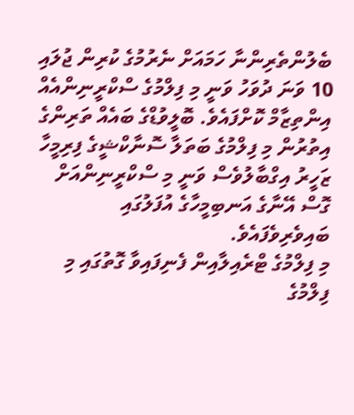ބެލުންތެރިންނާ ހަމައަށް ނެރުމުގެ ކުރިން ޖުލައި 10 ވަނަ ދުވަހު ވަނީ މި ފިލްމުގެ ސްކްރީނިންއެއް އިންތިޒާމް ކޮށްފައެވެ. ބޮލީވުޑްގެ ބައެއް ތަރިންގެ އިތުރުން މި ފިލްމުގެ ބަތަލާ ސޮނާކްޝީގެ ފިރިމީހާ ޒަހީރު އިގްބާލުވެސް ވަނީ މި ސްކްރީނިންއަށް ގޮސް އޭނާގެ އަނބިމީހާގެ އުފަލުގައި ބައިވެރިވެފައެވެ.
މި ފިލްމުގެ ޓްރެއިލާއިން ފެނިފައިވާ ގޮތުގައި މި ފިލްމުގެ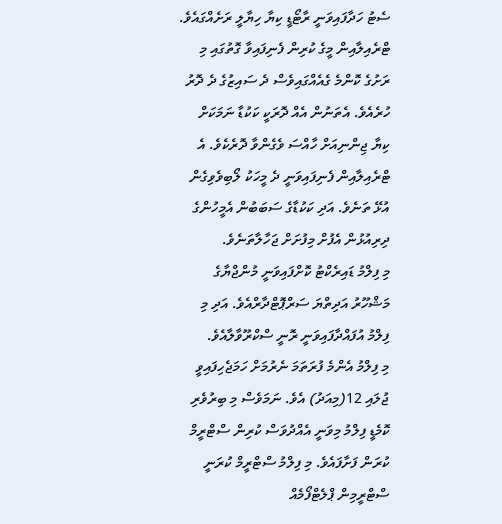ސެޓު ހަދާފައިވަނީ ރާޓޯޑީ ކިޔާ ހިޔާލީ ރަށެއްގައެވެ. ޓްރެއިލާއިން މީގެ ކުރިން ފެނިފައިވާ ގޮތުގައި މި ރަށުގެ ކޮންމެ ގެއެއްގައިވެސް ދެ ސައިޒުގެ ދެ ދޮރު ހުރެއެވެ. އެތަނުން އެއް ދޮރަކީ ކަކުޑާ ނަމަކަށް ކިޔާ ޖިންނިއަށް ހާއްސަ ވެގެންވާ ދޮރެކެވެ. އެ ޓްރެއިލާއިން ފެނިފައިވަނީ ދެ މީހަކު ލޯބިވެވިގެން އުޅޭ ތަނެވެ. އަދި ކަކުޑާގެ ސަބަބުން އެމީހުންގެ ދިރިއުޅުން އެފުށް މިފުށަށް ޖަހާލާތަނެވެ.
މި ފިލްމު ޑައިރެކްޓު ކޮށްފައިވަނީ މުންޖްޔާގެ މަޝްހޫރު އަދިތްޔަ ސަރްޕޮޓްދާރްއެވެ. އަދި މި ފިލްމު އުފައްދާފައިވަނީ ރޮނީ ސްކްރޫވާލާއެވެ.
މި ފިލްމު އެންމެ ފުރަތަމަ ނެރުމަށް ހަމަޖެހިފައިވީ ޖުލައި 12(މިއަދު) އެވެ. ނަމަވެސް މި ބިރުވެރި ކޮމެޑީ ފިލްމު މިވަނީ އެއްދުވަސް ކުރިން ސްޓްރީމް ކުރަން ފަށާފައެވެ. މި ފިލްމު ސްޓްރީމް ކުރަނީ ސްޓްރީމިން ޕްލެޓްފޯމެއް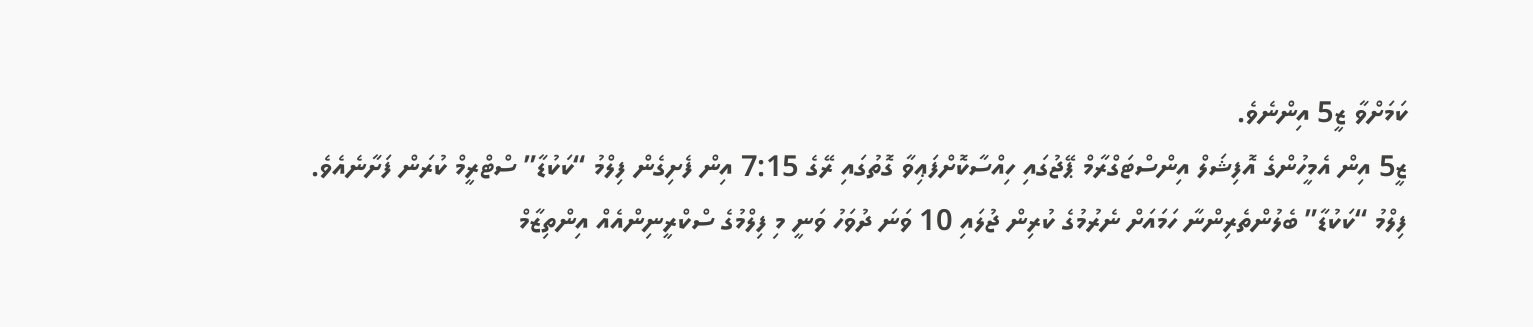ކަމަށްވާ ޒީ5 އިންނެވެ.
ޒީ5 އިން އެމީހުންގެ އޮފިޝަލް އިންސްޓަގްރާމް ޕޭޖުގައި ހިއްސާކޮށްފަޢިވާ ގޮތުގައި ރޭގެ 7:15 އިން ފެށިގެން ފިލްމު “ކަކުޑާ” ސްޓްރީމް ކުރަން ފަށާނެއެވެ.
ފިލްމު “ކަކުޑާ” ބެލުންތެރިންނާ ހަމައަށް ނެރުމުގެ ކުރިން ޖުލައި 10 ވަނަ ދުވަހު ވަނީ މި ފިލްމުގެ ސްކްރީނިންއެއް އިންތިޒާމް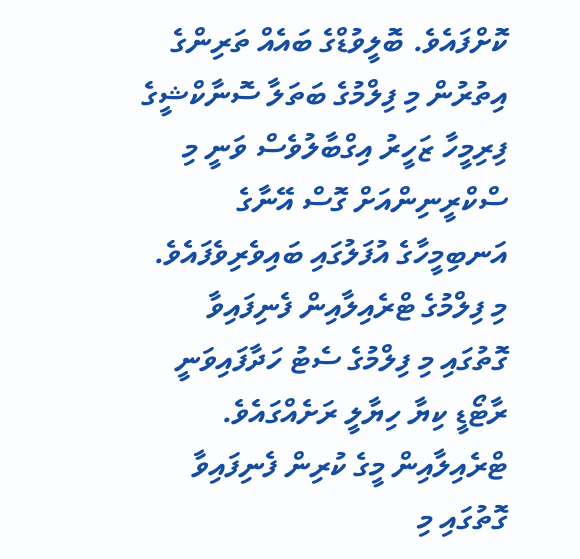ކޮށްފައެވެ. ބޮލީވުޑްގެ ބައެއް ތަރިންގެ އިތުރުން މި ފިލްމުގެ ބަތަލާ ސޮނާކްޝީގެ ފިރިމީހާ ޒަހީރު އިގްބާލުވެސް ވަނީ މި ސްކްރީނިންއަށް ގޮސް އޭނާގެ އަނބިމީހާގެ އުފަލުގައި ބައިވެރިވެފައެވެ.
މި ފިލްމުގެ ޓްރެއިލާއިން ފެނިފައިވާ ގޮތުގައި މި ފިލްމުގެ ސެޓު ހަދާފައިވަނީ ރާޓޯޑީ ކިޔާ ހިޔާލީ ރަށެއްގައެވެ. ޓްރެއިލާއިން މީގެ ކުރިން ފެނިފައިވާ ގޮތުގައި މި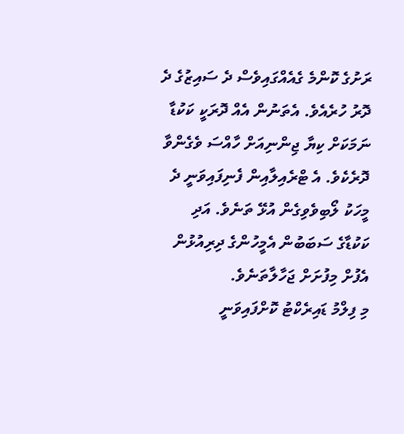ރަށުގެ ކޮންމެ ގެއެއްގައިވެސް ދެ ސައިޒުގެ ދެ ދޮރު ހުރެއެވެ. އެތަނުން އެއް ދޮރަކީ ކަކުޑާ ނަމަކަށް ކިޔާ ޖިންނިއަށް ހާއްސަ ވެގެންވާ ދޮރެކެވެ. އެ ޓްރެއިލާއިން ފެނިފައިވަނީ ދެ މީހަކު ލޯބިވެވިގެން އުޅޭ ތަނެވެ. އަދި ކަކުޑާގެ ސަބަބުން އެމީހުންގެ ދިރިއުޅުން އެފުށް މިފުށަށް ޖަހާލާތަނެވެ.
މި ފިލްމު ޑައިރެކްޓު ކޮށްފައިވަނީ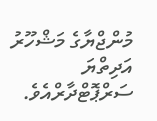މުންޖްޔާގެ މަޝްހޫރު އަދިތްޔަ ސަރްޕޮޓްދާރްއެވެ.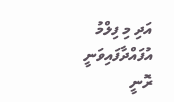އަދި މި ފިލްމު އުފައްދާފައިވަނީ ރޮނީ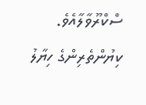ސްކްރޫވާލާއެވެ.
ކިޔުންތެރިންގެ ހިޔާލު